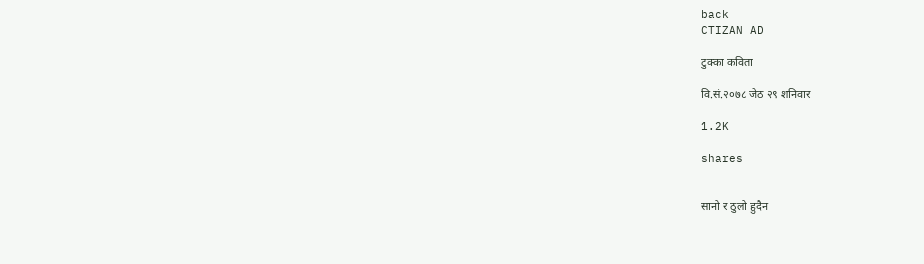back
CTIZAN AD

टुक्का कविता

वि.सं.२०७८ जेठ २९ शनिवार

1.2K

shares


सानो र ठुलो हुदैन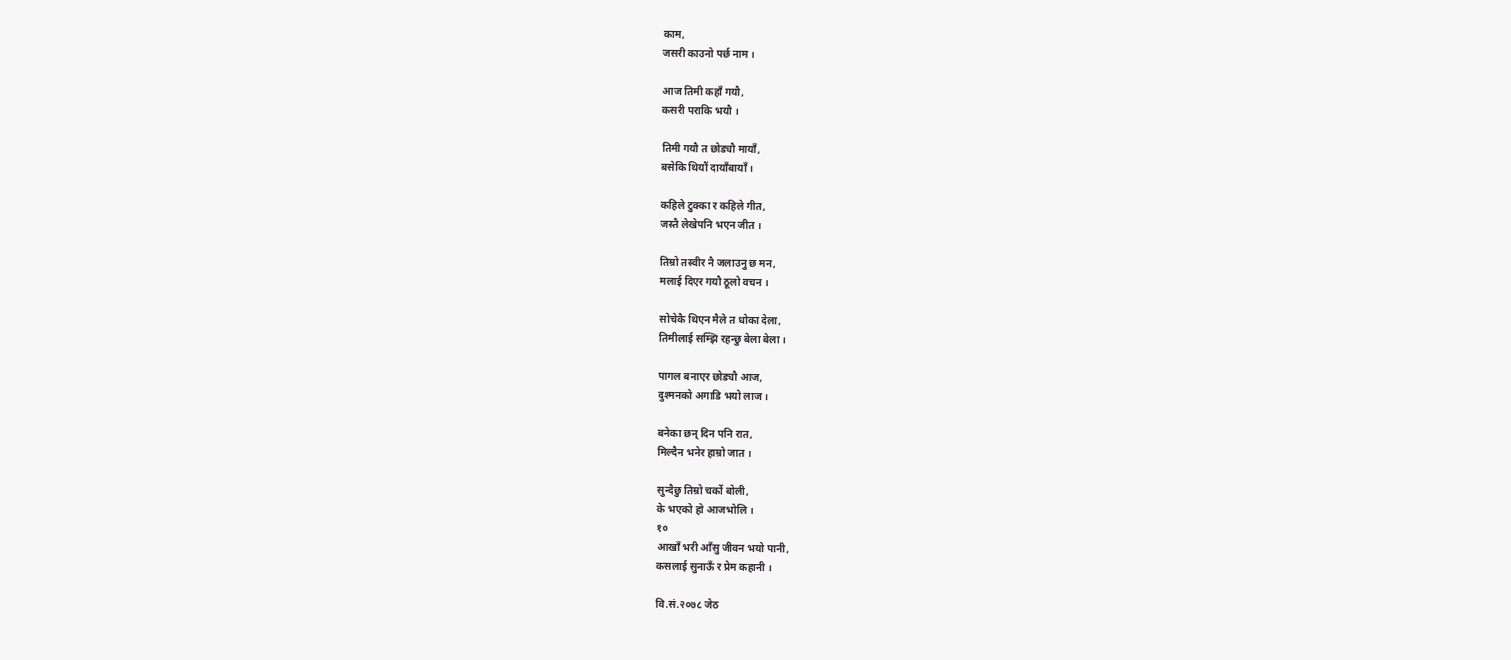काम,
जसरी काउनो पर्छ नाम ।

आज तिमी कहाँ गयौ,
कसरी पराकि भयौ ।

तिमी गयौ त छोड्यौ मायाँ,
बसेकि थियौं दायाँबायाँ ।

कहिले टुक्का र कहिले गीत,
जस्तै लेखेपनि भएन जीत ।

तिम्रो तस्वीर नै जलाउनु छ मन,
मलाई दिएर गयौ ठूलो वचन ।

सोचेकै थिएन मैले त धोका देला,
तिमीलाई सम्झि रहन्छु बेला बेला ।

पागल बनाएर छोड्यौ आज,
दुश्मनको अगाडि भयो लाज ।

बनेका छन् दिन पनि रात,
मिल्दैन भनेर हाम्रो जात ।

सुन्दैछु तिम्रो चर्को बोली,
के भएको हो आजभोलि ।
१०
आखाँ भरी आँसु जीवन भयो पानी,
कसलाई सुनाऊँ र प्रेम कहानी ।

वि.सं.२०७८ जेठ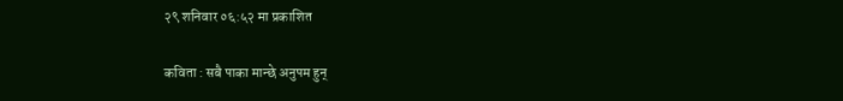२९ शनिवार ०६:५२ मा प्रकाशित

कविता : सबै पाका मान्छे अनुपम हुन्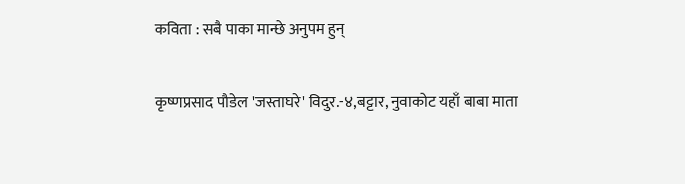कविता : सबै पाका मान्छे अनुपम हुन्

कृष्णप्रसाद पौडेल 'जस्ताघरे' विदुर.-४,बट्टार, नुवाकोट यहाँ बाबा माता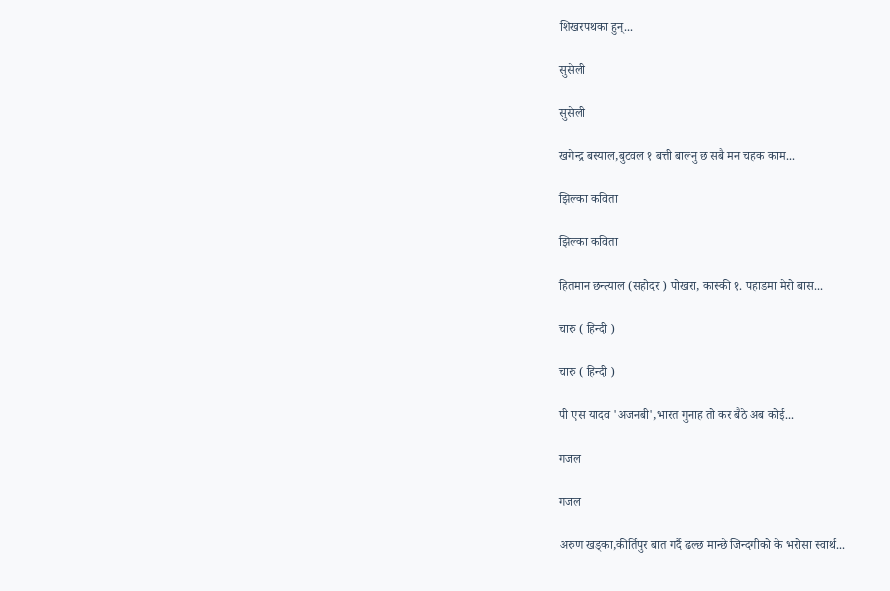शिखरपथका हुन्...

सुसेली

सुसेली

खगेन्द्र बस्याल,बुटवल १ बत्ती बाल्नु छ सबै मन चहक काम...

झिल्का कविता

झिल्का कविता

हितमान छन्त्याल (सहोदर ) पोखरा, कास्की १. पहाडमा मेरो बास...

चारु ( हिन्दी )

चारु ( हिन्दी )

पी एस यादव 'अजनबी',भारत गुनाह तो कर बैठे अब कोई...

गजल

गजल

अरुण खड्का,कीर्तिपुर बात गर्दै ढल्छ मान्छे जिन्दगीको के भरोसा स्वार्थ...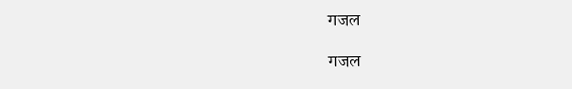गजल

गजल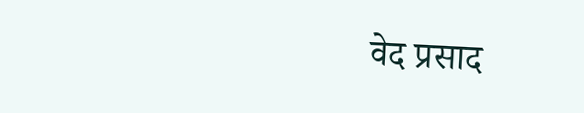वेद प्रसाद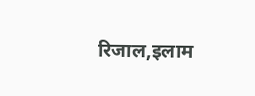रिजाल,इलाम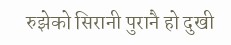रुझेको सिरानी पुरानै हो दुखी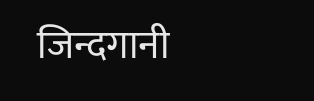जिन्दगानी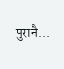पुरानै...